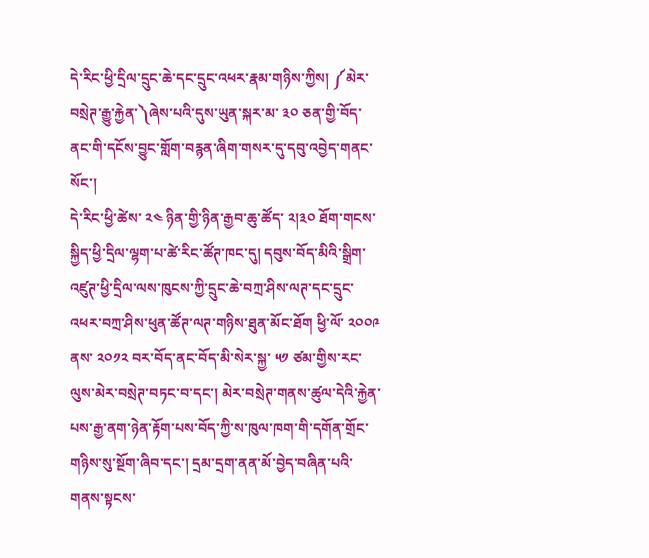དེ་རིང་ཕྱི་དྲིལ་དྲུང་ཆེ་དང་དྲུང་འཕར་རྣམ་གཉིས་ཀྱིས། ༼མེར་བསྲེཊ་རྒྱུ་རྐྱེན་༽ཞེས་པའི་དུས་ཡུན་སྐར་མ་ ༣༠ ཅན་གྱི་བོད་ནང་གི་དངོས་བྱུང་གློག་བརྙན་ཞིག་གསར་དུ་དབུ་འབྱེད་གནང་སོང་།
དེ་རིང་ཕྱི་ཚེས་ ༢༤ ཉིན་གྱི་ཉིན་རྒྱབ་ཆུ་ཚོད་ ༢།༣༠ ཐོག་གངས་སྐྱིད་ཕྱི་དྲིལ་ལྷག་པ་ཚེ་རིང་ཚོཊ་ཁང་དུ། དབུས་བོད་མིའི་སྒྲིག་འཛུཊ་ཕྱི་དྲིལ་ལས་ཁུངས་ཀྱི་དྲུང་ཆེ་བཀྲ་ཤིས་ལཊ་དང་དྲུང་འཕར་བཀྲ་ཤིས་ཕུན་ཚོཊ་ལཊ་གཉིས་ཐུན་མོང་ཐོག ཕྱི་ལོ་ ༢༠༠༩ ནས་ ༢༠༡༢ བར་བོད་ནང་བོད་མི་སེར་སྐྱ་ ༥༡ ཙམ་གྱིས་རང་ལུས་མེར་བསྲེཊ་བཏང་བ་དང་། མེར་བསྲེཊ་གནས་ཚུལ་དེའི་རྐྱེན་པས་རྒྱ་ནག་ཉེན་རྟོག་པས་བོད་ཀྱི་ས་ཁུལ་ཁག་གི་དགོན་གྲོང་གཉིས་སུ་སྔོག་ཞིབ་དང་། དྲམ་དྲག་ནན་མོ་བྱེད་བཞིན་པའི་གནས་སྟངས་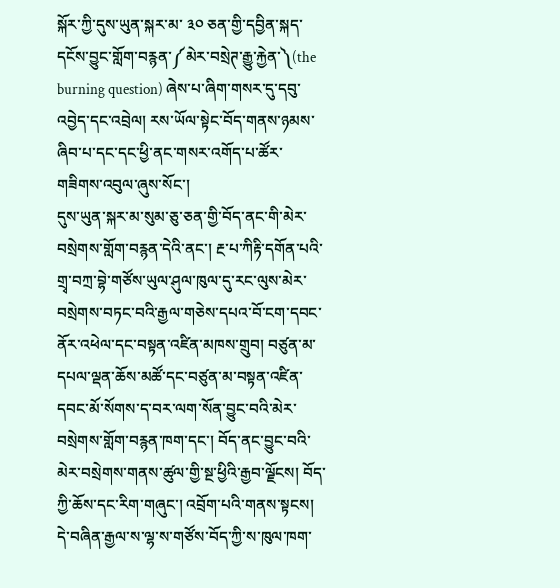སྐོར་ཀྱི་དུས་ཡུན་སྐར་མ་ ༣༠ ཅན་གྱི་དབྱིན་སྐད་དངོས་བྱུང་གློག་བརྙན་༼མེར་བསྲེཊ་རྒྱུ་རྐྱེན་༽(the burning question) ཞེས་པ་ཞིག་གསར་དུ་དབུ་འབྱེད་དང་འབྲེལ། རས་ཡོལ་སྟེང་བོད་གནས་ཉམས་ཞིབ་པ་དང་དང་ཕྱི་ནང་གསར་འགོད་པ་ཚོར་གཟིགས་འབུལ་ཞུས་སོང་།
དུས་ཡུན་སྐར་མ་སུམ་ཅུ་ཅན་གྱི་བོད་ནང་གི་མེར་བསྲེགས་གློག་བརྙན་དེའི་ནང་། རྔ་པ་ཀིརྟི་དགོན་པའི་གྲྭ་བཀྲ་བྷེ་གཙོས་ཡུལ་ཤུལ་ཁུལ་དུ་རང་ལུས་མེར་བསྲེགས་བཏང་བའི་རྒྱལ་གཅེས་དཔའ་བོ་ངག་དབང་ནོར་འཕེལ་དང་བསྟན་འཛིན་མཁས་གྲུབ། བཙུན་མ་དཔལ་ལྡན་ཆོས་མཚོ་དང་བཙུན་མ་བསྟན་འཛིན་དབང་མོ་སོགས་ད་བར་ལག་སོན་བྱུང་བའི་མེར་བསྲེགས་གློག་བརྙན་ཁག་དང་། བོད་ནང་བྱུང་བའི་མེར་བསྲེགས་གནས་ཚུལ་གྱི་སྔ་ཕྱིའི་རྒྱབ་ལྗོངས། བོད་ཀྱི་ཆོས་དང་རིག་གཞུང་། འབྲོག་པའི་གནས་སྟངས། དེ་བཞིན་རྒྱལ་ས་ལྷ་ས་གཙོས་བོད་ཀྱི་ས་ཁུལ་ཁག་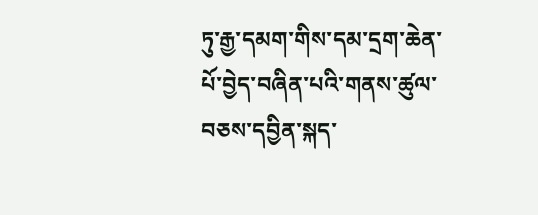ཏུ་རྒྱ་དམག་གིས་དམ་དྲག་ཆེན་པོ་བྱེད་བཞིན་པའི་གནས་ཚུལ་བཅས་དབྱིན་སྐད་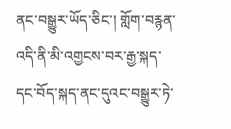ནང་བསྒྱུར་ཡོད་ཅིང་། གློག་བརྙན་འདི་ནི་མི་འགྱངས་བར་རྒྱ་སྐད་དང་བོད་སྐད་ནང་དུའང་བསྒྱུར་ཏེ་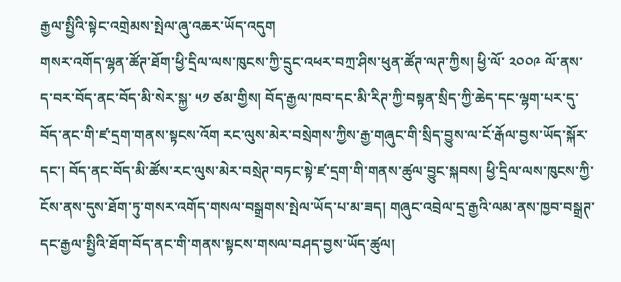རྒྱལ་སྤྱིའི་སྟེང་འགྲེམས་སྤེལ་ཞུ་འཆར་ཡོད་འདུག
གསར་འགོད་ལྷན་ཚོཊ་ཐོག་ཕྱི་དྲིལ་ལས་ཁུངས་ཀྱི་དྲུང་འཕར་བཀྲ་ཤིས་ཕུན་ཚོཊ་ལཊ་ཀྱིས། ཕྱི་ལོ་ ༢༠༠༩ ལོ་ནས་ད་བར་བོད་ནང་བོད་མི་སེར་སྐྱ་ ༥༡ ཙམ་གྱིས། བོད་རྒྱལ་ཁབ་དང་མི་རིཊ་ཀྱི་བསྟན་སྲིད་ཀྱི་ཆེད་དང་ལྷག་པར་དུ་བོད་ནང་གི་ཛ་དྲག་གནས་སྟངས་འོག རང་ལུས་མེར་བསྲེགས་ཀྱིས་རྒྱ་གཞུང་གི་སྲིད་བྱུས་ལ་ངོ་རྒོལ་བྱས་ཡོད་སྐོར་དང་། བོད་ནང་བོད་མི་ཚོས་རང་ལུས་མེར་བསྲེཊ་བཏང་སྟེ་ཛ་དྲག་གི་གནས་ཚུལ་བྱུང་སྐབས། ཕྱི་དྲིལ་ལས་ཁུངས་ཀྱི་ངོས་ནས་དུས་ཐོག་ཏུ་གསར་འགོད་གསལ་བསྒྲགས་སྤེལ་ཡོད་པ་མ་ཟད། གཞུང་འབྲེལ་དྲ་རྒྱའི་ལམ་ནས་ཁྱབ་བསྒྲཊ་དང་རྒྱལ་སྤྱིའི་ཐོག་བོད་ནང་གི་གནས་སྟངས་གསལ་བཤད་བྱས་ཡོད་ཚུལ།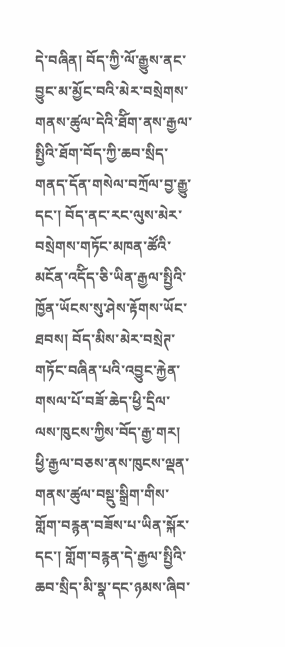དེ་བཞིན། བོད་ཀྱི་ལོ་རྒྱུས་ནང་བྱུང་མ་མྱོང་བའི་མེར་བསྲེགས་གནས་ཚུལ་དེའི་ཐོིག་ནས་རྒྱལ་སྤྱིའི་ཐོག་བོད་ཀྱི་ཆབ་སྲིད་གནད་དོན་གསེལ་བཀྲོལ་བྱ་རྒྱུ་དང་། བོད་ནང་རང་ལུས་མེར་བསྲེགས་གཏོང་མཁན་ཚོའི་མངོན་འདོིད་ཅི་ཡིན་རྒྱལ་སྤྱིའི་ཁྱོན་ཡོངས་སུ་ཤེས་རྟོགས་ཡོང་ཐབས། བོད་མིས་མེར་བསྲེཊ་གཏོང་བཞིན་པའི་འབྱུང་རྐྱེན་གསལ་པོ་བཟོ་ཆེད་ཕྱི་དྲིལ་ལས་ཁུངས་ཀྱིས་བོད་རྒྱ་གར། ཕྱི་རྒྱལ་བཅས་ནས་ཁུངས་ལྡན་གནས་ཚུལ་བསྡུ་སྒྲིག་གིས་གློག་བརྙན་བཟོས་པ་ཡིན་སྐོར་དང་། གློག་བརྙན་དེ་རྒྱལ་སྤྱིའི་ཆབ་སྲིད་མི་སྣ་དང་ཉམས་ཞིབ་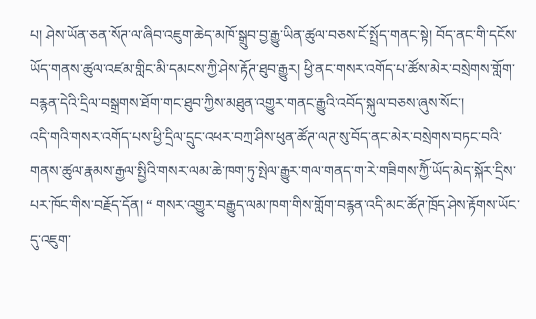པ། ཤེས་ཡོན་ཅན་སོཊ་ལ་ཞིབ་འཇུག་ཆེད་མཁོ་སྒྲུབ་བྱ་རྒྱུ་ཡིན་ཚུལ་བཅས་ངོ་སྤྲོད་གནང་སྟེ། བོད་ནང་གི་དངོས་ཡོད་གནས་ཚུལ་འཛམ་གླིང་མི་དམངས་ཀྱི་ཤེས་རྟོཊ་ཐུབ་རྒྱུར། ཕྱི་ནང་གསར་འགོད་པ་ཚོས་མེར་བསྲེགས་གློག་བརྙན་དེའི་དྲིལ་བསྒྲགས་ཐོག་གང་ཐུབ་ཀྱིས་མཐུན་འགྱུར་གནང་རྒྱུའི་འབོད་སྐུལ་བཅས་ཞུས་སོང་།
འདི་གའི་གསར་འགོད་པས་ཕྱི་དྲིལ་དྲུང་འཕར་བཀྲ་ཤིས་ཕུན་ཚོཊ་ལཊ་སུ་བོད་ནང་མེར་བསྲེགས་བཏང་བའི་གནས་ཚུལ་རྣམས་རྒྱལ་སྤྱིའི་གསར་ལམ་ཆེ་ཁག་ཏུ་སྤེལ་རྒྱུར་གལ་གནད་ག་རེ་གཟིགས་ཀྱིོ་ཡོད་མེད་སྐོར་དྲིས་པར་ཁོང་གིས་བརྗོད་དོན། “ གསར་འགྱུར་བརྒྱུད་ལམ་ཁག་གིས་གློག་བརྙན་འདི་མང་ཚོཊ་ཁྲོད་ཤེས་རྟོགས་ཡོང་དུ་འཇུག་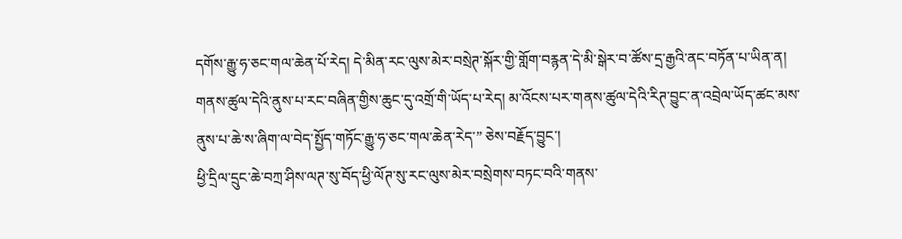དགོས་རྒྱུ་ཧ་ཅང་གལ་ཆེན་པོ་རེད། དེ་མིན་རང་ལུས་མེར་བསྲེཊ་སྐོར་གྱི་གློག་བརྙན་དེ་མི་སྒེར་བ་ཚོས་དྲ་རྒྱའི་ནང་བཏོན་པ་ཡིན་ན། གནས་ཚུལ་དེའི་ནུས་པ་རང་བཞིན་གྱིས་ཆུང་དུ་འགྲོ་གི་ཡོད་པ་རེད། མ་འོངས་པར་གནས་ཚུལ་དེའི་རིཊ་བྱུང་ན་འབྲེལ་ཡོད་ཚང་མས་ནུས་པ་ཆེ་ས་ཞིག་ལ་བེད་སྤྱོད་གཏོང་རྒྱུ་ཧ་ཅང་གལ་ཆེན་རེད་” ཅེས་བརྗོད་བྱུང་།
ཕྱི་དྲིལ་དྲུང་ཆེ་བཀྲ་ཤིས་ལཊ་སུ་བོད་ཕྱི་ལོཊ་སུ་རང་ལུས་མེར་བསྲེགས་བཏང་བའི་གནས་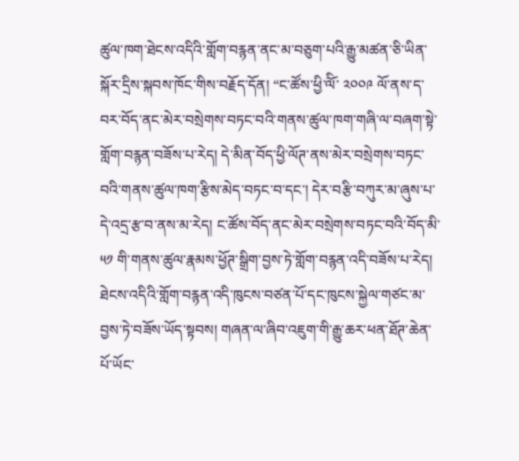ཚུལ་ཁག་ཐེངས་འདིའི་གློག་བརྙན་ནང་མ་བཅུག་པའི་རྒྱུ་མཚན་ཅི་ཡིན་སྐོར་དྲིས་སྐབས་ཁོང་གིས་བརྗོད་དོན། “ང་ཚོས་ཕྱི་ལོི་ ༢༠༠༩ ལོ་ནས་ད་བར་བོད་ནང་མེར་བསྲེགས་བཏང་བའི་གནས་ཚུལ་ཁག་གཞི་ལ་བཞག་སྟེ་གློག་བརྙན་བཟོས་པ་རེད། དེ་མིན་བོད་ཕྱི་ལོཊ་ནས་མེར་བསྲེགས་བཏང་བའི་གནས་ཚུལ་ཁག་རྩིས་མེད་བཏང་བ་དང་། དེར་བརྩི་བཀུར་མ་ཞུས་པ་དེ་འདྲ་རྩ་བ་ནས་མ་རེད། ང་ཚོས་བོད་ནང་མེར་བསྲེགས་བཏང་བའི་བོད་མི་ ༥༡ གི་གནས་ཚུལ་རྣམས་ཕྱོཊ་སྒྲིག་བྱས་ཏེ་གློག་བརྙན་འདི་བཟོས་པ་རེད། ཐེངས་འདིའི་གློག་བརྙན་འདི་ཁུངས་བཙན་པོ་དང་ཁུངས་སྐྱེལ་གཙང་མ་བྱས་ཏེ་བཟོས་ཡོད་སྟབས། གཞན་ལ་ཞིབ་འཇུག་གི་རྒྱུ་ཆར་ཕན་ཐོཊ་ཆེན་པོ་ཡོང་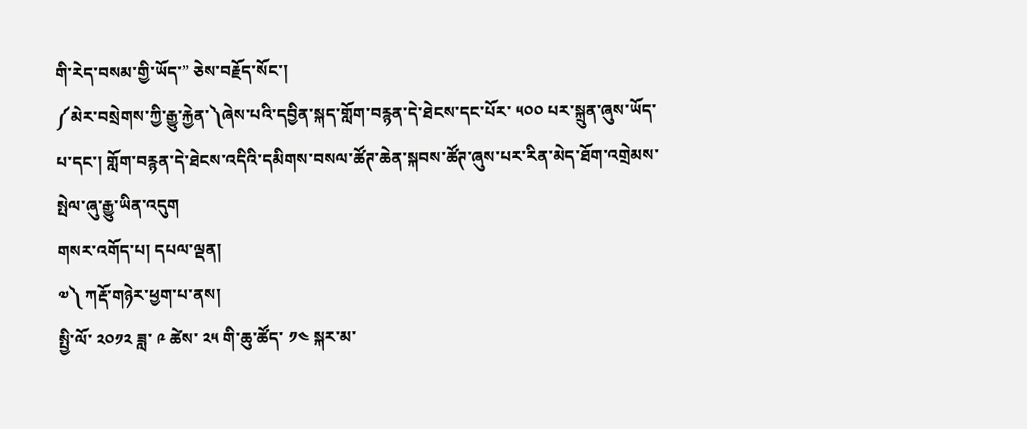གི་རེད་བསམ་གྱི་ཡོད་” ཅེས་བརྗོད་སོང་།
༼མེར་བསྲེགས་ཀྱི་རྒྱུ་རྐྱེན་༽ཞེས་པའི་དབྱིན་སྐད་གློག་བརྙན་དེ་ཐེངས་དང་པོར་ ༥༠༠ པར་སྐྲུན་ཞུས་ཡོད་པ་དང་། གློག་བརྙན་དེ་ཐེངས་འདིའི་དམིགས་བསལ་ཚོཊ་ཆེན་སྐབས་ཚོཊ་ཞུས་པར་རིན་མེད་ཐོག་འགྲེམས་སྤེལ་ཞུ་རྒྱུ་ཡིན་འདུག
གསར་འགོད་པ། དཔལ་ལྡན།
༧༽ ཀརྡོ་གཉེར་ཕྱག་པ་ནས།
སྤྱི་ལོ་ ༢༠༡༢ ཟླ་ ༩ ཚེས་ ༢༥ གི་ཆུ་ཚོད་ ༡༤ སྐར་མ་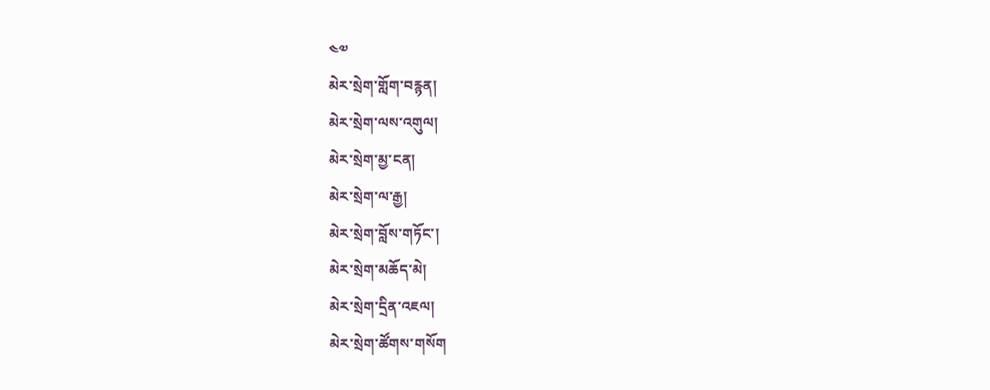༤༧
མེར་སྲེག་གློག་བརྙན།
མེར་སྲེག་ལས་འགུལ།
མེར་སྲེག་མྱ་ངན།
མེར་སྲེག་ལ་རྒྱ།
མེར་སྲེག་བློས་གཏོང་།
མེར་སྲེག་མཆོད་མེ།
མེར་སྲེག་དྲིན་འཇལ།
མེར་སྲེག་ཚོགས་གསོག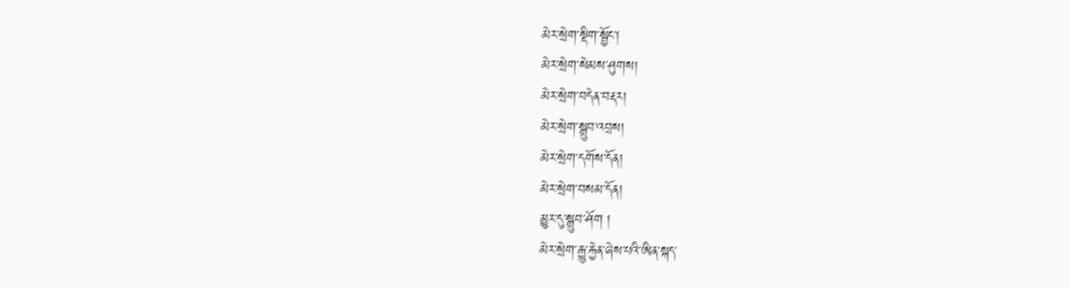མེར་སྲེག་སྡིག་སྦྱོང་།
མེར་སྲེག་སེམས་ཤུགས།
མེར་སྲེག་བདེན་བརྡར།
མེར་སྲེག་སྒྲུབ་འབྲས།
མེར་སྲེག་དགོས་དོན།
མེར་སྲེག་བསམ་དོན།
མྱུར་དུ་སྒྲུབ་ཤོག །
མེར་སྲེག་རྒྱུ་རྐྱེན་ཞེས་པའི་ཨིན་སྐད་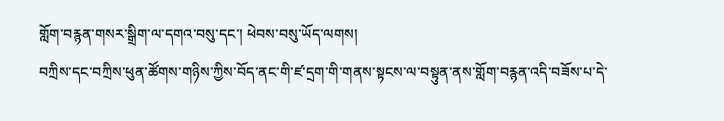གློག་བརྙན་གསར་སྒྲིག་ལ་དགའ་བསུ་དང་། ཕེབས་བསུ་ཡོད་ལགས།
བཀྲིས་དང་བཀྲིས་ཕུན་ཚོགས་གཉིས་ཀྱིས་བོད་ནང་གི་ཛ་དྲག་གི་གནས་སྟངས་ལ་བསྟུན་ནས་གློག་བརྙན་འདི་བཟོས་པ་དེ་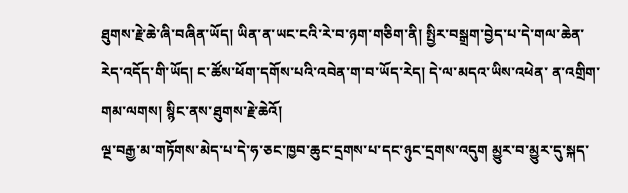ཐུགས་རྗེ་ཆེ་ཞི་བཞིན་ཡོད། ཡིན་ན་ཡང་ངའི་རེ་བ་ཉག་གཅིག་ནི། སྤྱིར་བསྒྲག་བྱེད་པ་དེ་གལ་ཆེན་རེད་འདོད་གི་ཡོད། ང་ཚོས་ཕོག་དགོས་པའི་འབེན་ག་བ་ཡོད་རེད། དེ་ལ་མདའ་ཡིས་འཕེན་ ན་འགྲིག་གམ་ལགས། སྙིང་ནས་ཐུགས་རྗེ་ཆེའོ།
ལྔ་བརྒྱ་མ་གཏོགས་མེད་པ་དེ་ཧ་ཅང་ཁྱབ་ཆུང་དྲགས་པ་དང་ཉུང་དྲགས་འདུག མྱུར་བ་མྱུར་དུ་སྐད་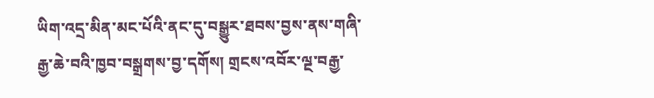ཡིག་འདྲ་མིན་མང་པོའི་ནང་དུ་བསྒྱུར་ཐབས་བྱས་ནས་གཞི་རྒྱ་ཆེ་བའི་ཁྱབ་བསྒྲགས་བྱ་དགོས། གྲངས་འབོར་ལྔ་བརྒྱ་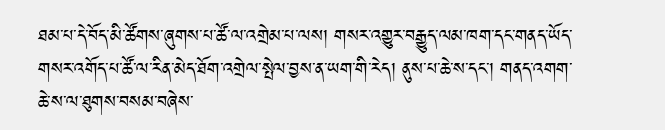ཐམ་པ་དེ་བོད་མི་ཚོགས་ཞུགས་པ་ཚོ་ལ་འགྲེམ་པ་ལས། གསར་འགྱུར་བརྒྱུད་ལམ་ཁག་དང་གནད་ཡོད་གསར་འགོད་པ་ཚོ་ལ་རིན་མེད་ཐོག་འགྲེལ་སྤེལ་བྱས་ན་ཡག་གི་རེད། ནུས་པ་ཆེ་ས་དང་། གནད་འགག་ཆེ་ས་ལ་ཐུགས་བསམ་བཞེས་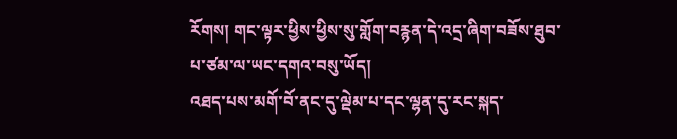རོགས། གང་ལྟར་ཕྱིས་ཕྱིས་སུ་གློག་བརྙན་དེ་འདྲ་ཞིག་བཟོས་ཐུབ་པ་ཙམ་ལ་ཡང་དགའ་བསུ་ཡོད།
འཐད་པས་མགོ་བོ་ནང་དུ་ལྡེམ་པ་དང་ལྷན་དུ་རང་སྐད་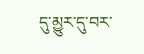དུ་མྱུར་དུ་བར་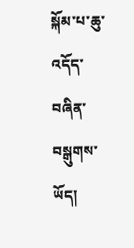སྐོམ་པ་ཆུ་འདོད་བཞིན་བསྒུགས་ཡོད།